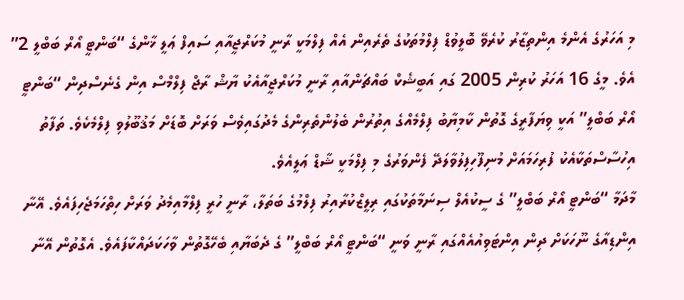މި އަހަރުގެ އެންމެ އިންތިޒާރު ކުރެވޭ ބޮލީވުޑް ފިލްމުތަކުގެ ތެރެއިން އެއް ފިލްމަކީ ރާނީ މުކަރްޖީއާއި ސައިފް ޢަލީ ޚާންގެ “ބަންޓީ އޯރް ބަބްލީ 2” އެވެ. މީގެ 16 އަހަރު ކުރިން 2005 ގައި އަބީޝެކް ބައްޗަންއާއި ރާނީ މުކަރްޖީއާއެކު ޔާޝް ރާޖް ފިލްމްސް އިން ގެނެސްދިން “ބަންޓީ އޯރް ބަބްލީ” އަކީ ވިޔަފާރީގެ ގޮތުން ކާމިޔާބު ފިލްމެއްގެ އިތުރުން ބެލުންތެރިންގެ މެދުގައިވެސް ވަރަށް ބޮޑަށް މަޤުބޫލުވި ފިލްމެކެވެ. ތަފާތު އިހުސާސްތަކާއެކު ފުރިހަމައަށް މުނިފޫހިފިލުވާލަދޭ ފެންވަރުގެ މި ފިލްމަކީ ޝާޑް ޢަލީއެވެ.
މާދަމާ “ބަންޓީ އޯރް ބަބްލީ” ގެ ސީކުއެލް ސިނަމާތަކުގައި ރިލީޒްކުރާއިރު ފިލްމުގެ ބަތަލާ، ރާނީ ހުރީ ފިލްމާއިމެދު ވަރަށް ހިތްހަމަޖެހިފައެވެ. އޭނާ އިންޑިއާގެ ނޫހަކަށް ދިން އިންޓަވިއުއެއްގައި ރާނީ ވަނީ “ބަންޓީ އޯރް ބަބްލީ” ގެ ދެބަޔާއި ބެހޭގޮތުން ވާހަކަދައްކާފައެވެ. އެގޮތުން އޭނާ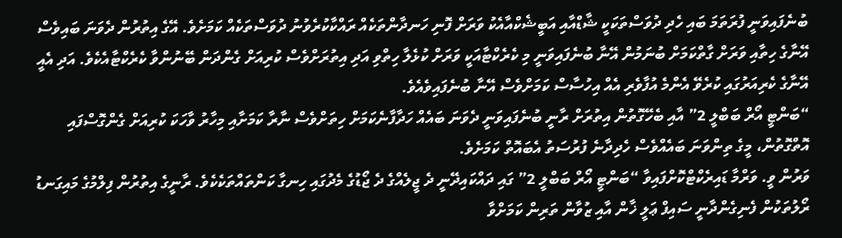ބުނެފައިވަނީ ފުރަތަމަ ބައި ހެދި ދުވަސްތަކަކީ ޝާޑްއާއި އަބީޝެކްއާއެކު ވަރަށް ފޮނި ހަނދާންތަކެއް ރައްކާކުރެވުނު ދުވަސްތަކެއް ކަމަށެވެ. އޭގެ އިތުރުން ދެވަނަ ބައިވެސް އޭނާގެ ހިތާއި ވަރަށް ގާތްކަމަށް ބުނަމުން އޭނާ ބުނެފައިވަނީ މި ކެރެކްޓާއަކީ ވަރަށް ކުޅެލާ ހިތްވި އަދި އިތުރަށްވެސް ކުރިއަށް ގެންދަން ބޭނުންވާ ކެރެކްޓާއެކެވެ. އަދި އެއީ އޭނާގެ ކެރިއަރުގައި ކުރެވޭ އެންމެ އުފާވެރި އެއް އިހުސާސް ކަމަށްވެސް އޭނާ ބުނެފައިވެއެވެ.
“ބަންޓީ އޯރް ބަބްލީ 2” އާއި ބެހޭގޮތުން އިތުރަށް ރާނީ ބުނެފައިވަނީ ދެވަނަ ބައެއް ހަދާފާނެކަމަށް ހިތަށްވެސް ނާރާ ކަމަށާއި މިހާރު ވާހަކަ ކުރިއަށް ގެންގޮސްފައި އޮތްގޮތުން، މީގެ ތިންވަނަ ބައެއްވެސް ހެދިދާނެ ފުރުސަތު އެބައޮތް ކަމަށެވެ.
ވަރުން ވީ. ވަރްމާ ޑައިރެކްޓްކޮށްފައިވާ “ބަންޓީ އޯރް ބަބްލީ 2” ގައި ދައްކައިދޭނީ ދެ ޖީލެއްގެ ދެ ޖޯޑުގެ މެދުގައި ހިނގާ ކަންތައްތަކެކެވެ. ރާނީގެ އިތުރުން ފިލްމުގެ މައިގަނޑު ރޯލުތަކުން ފެނިގެންދާނީ ސައިފް ޢަލީ ޚާން އާއި ޒުވާން ތަރިން ކަމަށްވާ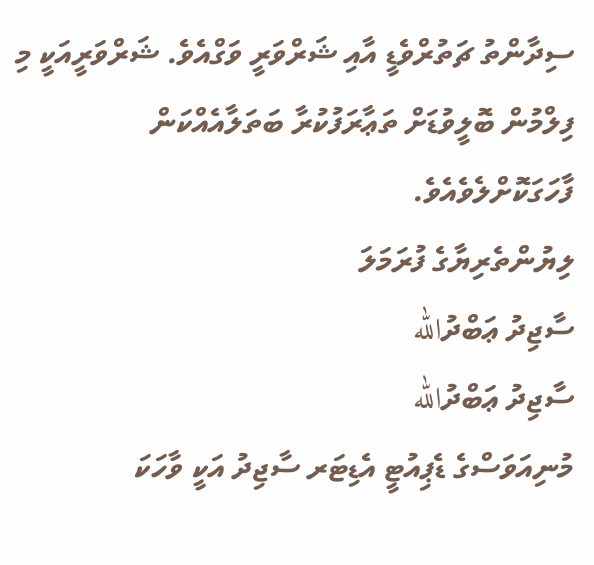ސިދާންތު ޗަތުރްވެޑީ އާއި ޝަރްވަރީ ވަގްއެވެ. ޝަރްވަރީއަކީ މި ފިލްމުން ބޮލީވުޑަށް ތަޢާރަފުކުރާ ބަތަލާއެއްކަން ފާހަގަކޮށްލެވެއެވެ.
ލިޔުންތެރިޔާގެ ފުރަމަލަ
ސާޖިދު ޢަބްދުالله
ސާޖިދު ޢަބްދުالله
މުނިއަވަސްގެ ޑެޕިއުޓީ އެޑިޓަރ ސާޖިދު އަކީ ވާހަކަ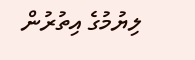ލިޔުމުގެ އިތުރުން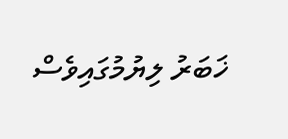ޚަބަރު ލިޔުމުގައިވެސް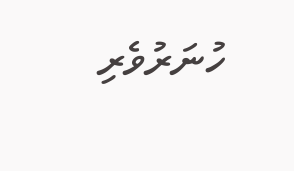ހުނަރުވެރި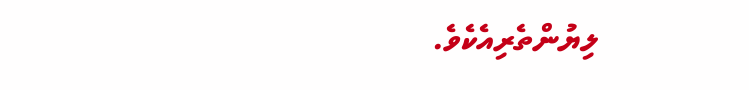ލިޔުންތެރިއެކެވެ.